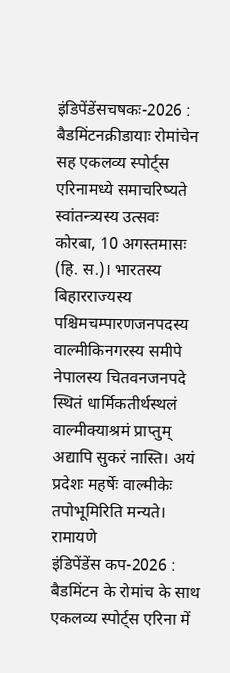इंडिपेंडेंसचषकः-2026 : बैडमिंटनक्रीडायाः रोमांचेन सह एकलव्य स्पोर्ट्स एरिनामध्ये समाचरिष्यते स्वांतन्त्र्यस्य उत्सवः
कोरबा, 10 अगस्तमासः (हि. स.)। भारतस्य बिहारराज्यस्य पश्चिमचम्पारणजनपदस्य वाल्मीकिनगरस्य समीपे नेपालस्य चितवनजनपदे स्थितं धार्मिकतीर्थस्थलं वाल्मीक्याश्रमं प्राप्तुम् अद्यापि सुकरं नास्ति। अयं प्रदेशः महर्षेः वाल्मीकेः तपोभूमिरिति मन्यते। रामायणे
इंडिपेंडेंस कप-2026 : बैडमिंटन के रोमांच के साथ एकलव्य स्पोर्ट्स एरिना में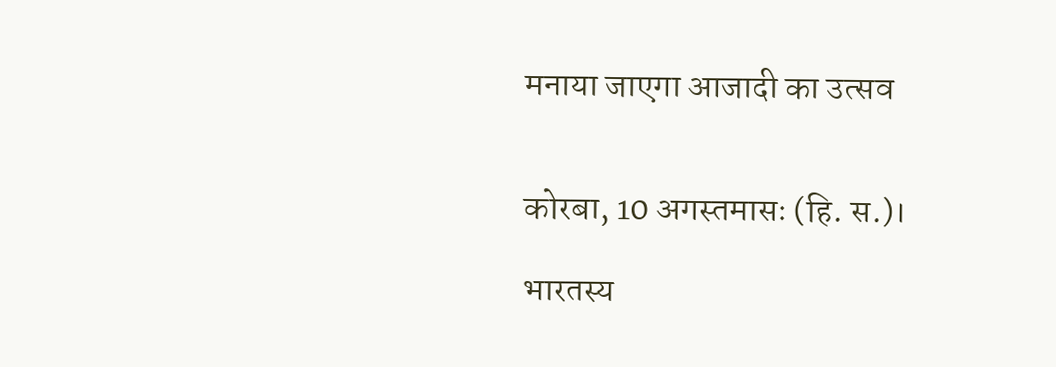मनाया जाएगा आजादी का उत्सव


कोरबा, 10 अगस्तमासः (हि. स.)।

भारतस्य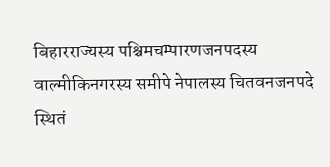बिहारराज्यस्य पश्चिमचम्पारणजनपदस्य वाल्मीकिनगरस्य समीपे नेपालस्य चितवनजनपदे स्थितं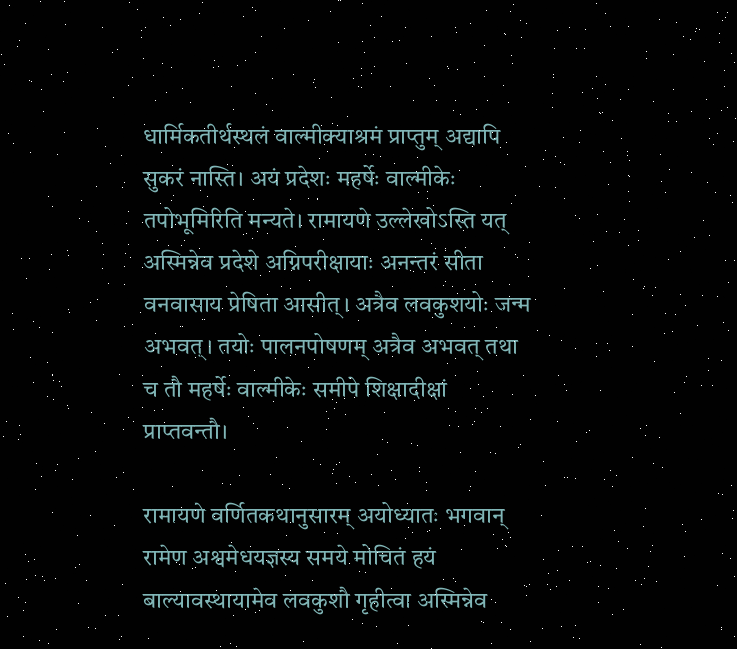धार्मिकतीर्थस्थलं वाल्मीक्याश्रमं प्राप्तुम् अद्यापि सुकरं नास्ति। अयं प्रदेशः महर्षेः वाल्मीकेः तपोभूमिरिति मन्यते। रामायणे उल्लेखोऽस्ति यत् अस्मिन्नेव प्रदेशे अग्निपरीक्षायाः अनन्तरं सीता वनवासाय प्रेषिता आसीत्। अत्रैव लवकुशयोः जन्म अभवत्। तयोः पालनपोषणम् अत्रैव अभवत् तथा च तौ महर्षेः वाल्मीकेः समीपे शिक्षादीक्षां प्राप्तवन्तौ।

रामायणे वर्णितकथानुसारम् अयोध्यातः भगवान् रामेण अश्वमेधयज्ञस्य समये मोचितं हयं बाल्यावस्थायामेव लवकुशौ गृहीत्वा अस्मिन्नेव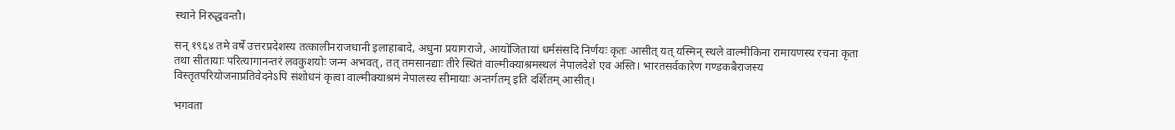स्थाने निरुद्धवन्तौ।

सन् १९६४ तमे वर्षे उत्तरप्रदेशस्य तत्कालीनराजधानी इलाहाबादे, अधुना प्रयागराजे, आयोजितायां धर्मसंसदि निर्णयः कृतः आसीत् यत् यस्मिन् स्थले वाल्मीकिना रामायणस्य रचना कृता तथा सीतायाः परित्यागानन्तरं लवकुशयोः जन्म अभवत्, तत् तमसानद्याः तीरे स्थितं वाल्मीक्याश्रमस्थलं नेपालदेशे एव अस्ति। भारतसर्वकारेण गण्डकबैराजस्य विस्तृतपरियोजनाप्रतिवेदनेऽपि संशोधनं कृत्वा वाल्मीक्याश्रमं नेपालस्य सीमायाः अन्तर्गतम् इति दर्शितम् आसीत्।

भगवता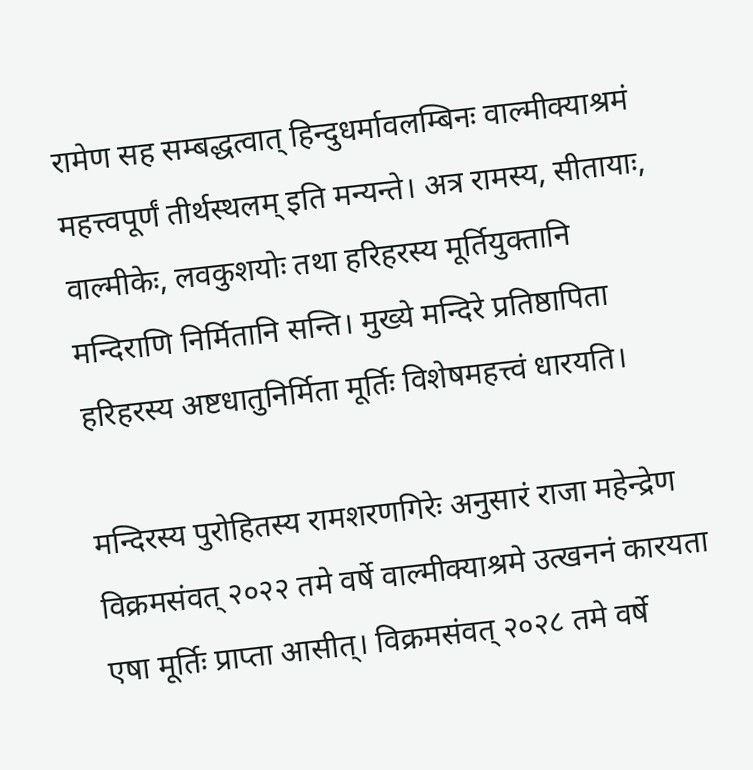रामेण सह सम्बद्धत्वात् हिन्दुधर्मावलम्बिनः वाल्मीक्याश्रमं महत्त्वपूर्णं तीर्थस्थलम् इति मन्यन्ते। अत्र रामस्य, सीतायाः, वाल्मीकेः, लवकुशयोः तथा हरिहरस्य मूर्तियुक्तानि मन्दिराणि निर्मितानि सन्ति। मुख्ये मन्दिरे प्रतिष्ठापिता हरिहरस्य अष्टधातुनिर्मिता मूर्तिः विशेषमहत्त्वं धारयति।

मन्दिरस्य पुरोहितस्य रामशरणगिरेः अनुसारं राजा महेन्द्रेण विक्रमसंवत् २०२२ तमे वर्षे वाल्मीक्याश्रमे उत्खननं कारयता एषा मूर्तिः प्राप्ता आसीत्। विक्रमसंवत् २०२८ तमे वर्षे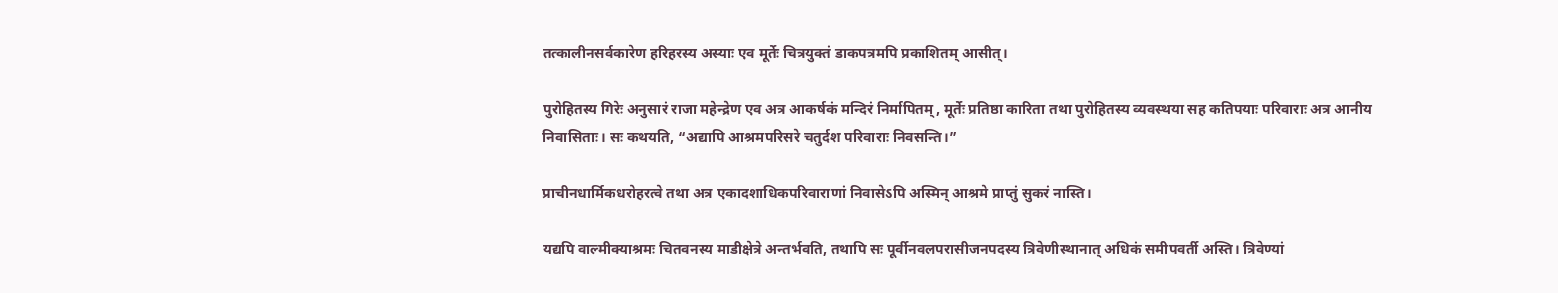तत्कालीनसर्वकारेण हरिहरस्य अस्याः एव मूर्तेः चित्रयुक्तं डाकपत्रमपि प्रकाशितम् आसीत्।

पुरोहितस्य गिरेः अनुसारं राजा महेन्द्रेण एव अत्र आकर्षकं मन्दिरं निर्मापितम्, मूर्तेः प्रतिष्ठा कारिता तथा पुरोहितस्य व्यवस्थया सह कतिपयाः परिवाराः अत्र आनीय निवासिताः। सः कथयति, “अद्यापि आश्रमपरिसरे चतुर्दश परिवाराः निवसन्ति।”

प्राचीनधार्मिकधरोहरत्वे तथा अत्र एकादशाधिकपरिवाराणां निवासेऽपि अस्मिन् आश्रमे प्राप्तुं सुकरं नास्ति।

यद्यपि वाल्मीक्याश्रमः चितवनस्य माडीक्षेत्रे अन्तर्भवति, तथापि सः पूर्वीनवलपरासीजनपदस्य त्रिवेणीस्थानात् अधिकं समीपवर्ती अस्ति। त्रिवेण्यां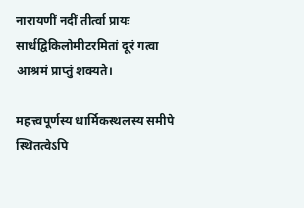नारायणीं नदीं तीर्त्वा प्रायः सार्धद्विकिलोमीटरमितां दूरं गत्वा आश्रमं प्राप्तुं शक्यते।

महत्त्वपूर्णस्य धार्मिकस्थलस्य समीपे स्थितत्वेऽपि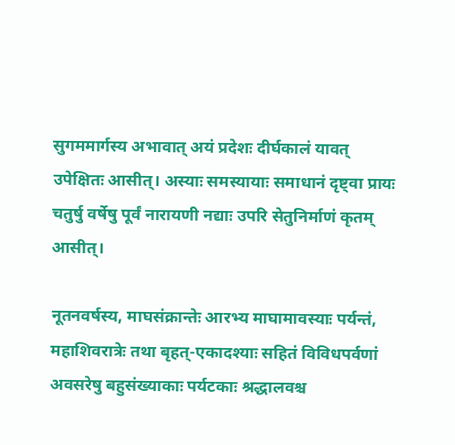सुगममार्गस्य अभावात् अयं प्रदेशः दीर्घकालं यावत् उपेक्षितः आसीत्। अस्याः समस्यायाः समाधानं दृष्ट्वा प्रायः चतुर्षु वर्षेषु पूर्वं नारायणी नद्याः उपरि सेतुनिर्माणं कृतम् आसीत्।

नूतनवर्षस्य, माघसंक्रान्तेः आरभ्य माघामावस्याः पर्यन्तं, महाशिवरात्रेः तथा बृहत्-एकादश्याः सहितं विविधपर्वणां अवसरेषु बहुसंख्याकाः पर्यटकाः श्रद्धालवश्च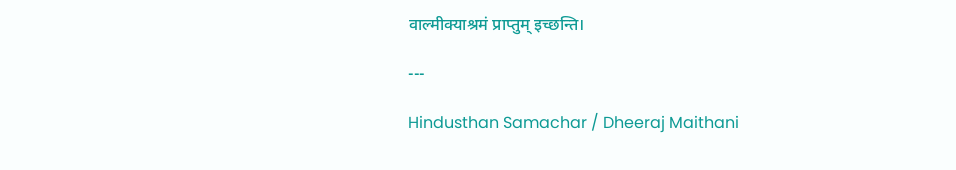वाल्मीक्याश्रमं प्राप्तुम् इच्छन्ति।

---

Hindusthan Samachar / Dheeraj Maithani